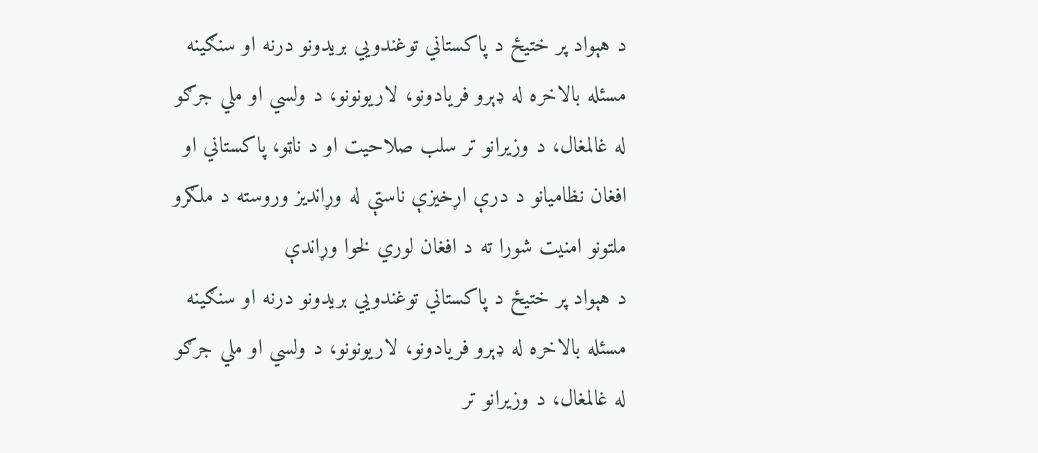د هېواد پر ختيځ د پاكستاني توغندويي بريدونو درنه او سنګينه مسئله بالاخره له ډېرو فريادونو، لاريونونو، د ولسي او ملي جرګو له غالمغال، د وزيرانو تر سلب صلاحيت او د ناټو، پاكستاني او افغان نظاميانو د درې اړخيزې ناستې له وړانديز وروسته د ملګرو ملتونو امنيت شورا ته د افغان لوري لخوا وړاندې
د هېواد پر ختيځ د پاكستاني توغندويي بريدونو درنه او سنګينه مسئله بالاخره له ډېرو فريادونو، لاريونونو، د ولسي او ملي جرګو له غالمغال، د وزيرانو تر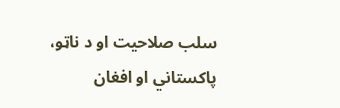سلب صلاحيت او د ناټو، پاكستاني او افغان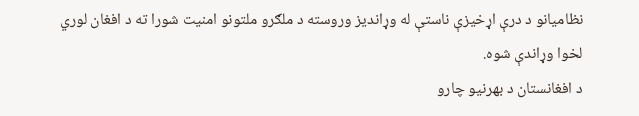نظاميانو د درې اړخيزې ناستې له وړانديز وروسته د ملګرو ملتونو امنيت شورا ته د افغان لوري لخوا وړاندې شوه.
د افغانستان د بهرنيو چارو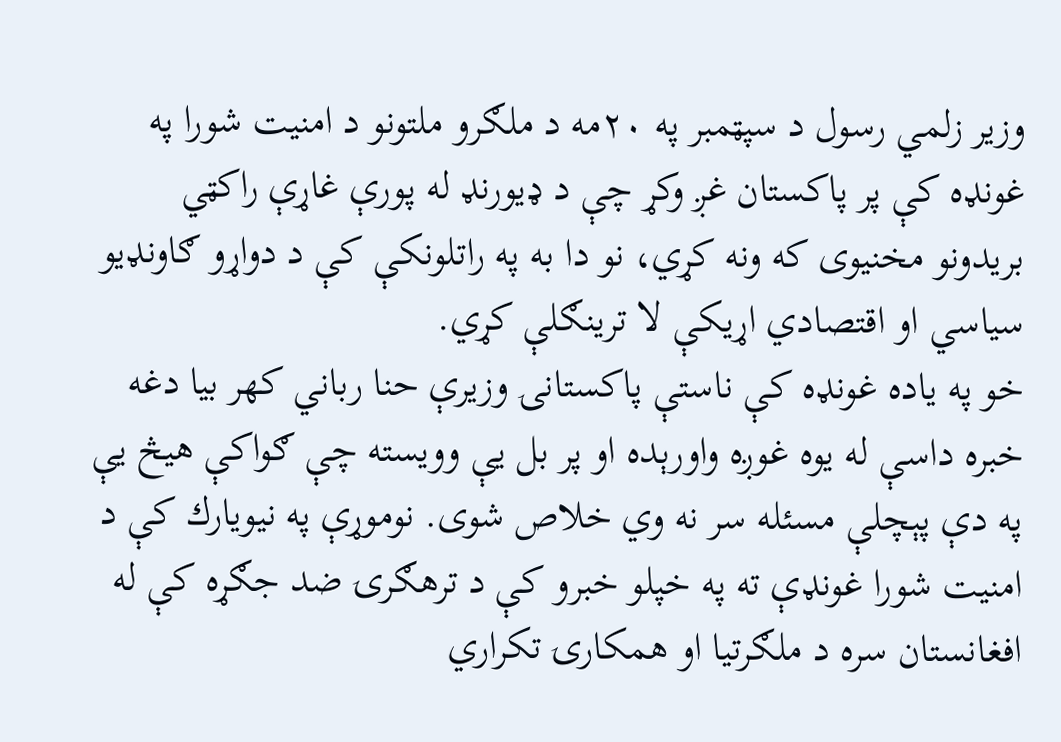وزير زلمي رسول د سپټمبر په ۲۰مه د ملګرو ملتونو د امنيت شورا په غونډه كې پر پاكستان غږ وكړ چې د ډيورنډ له پورې غاړې راكټي بريدونو مخنيوى كه ونه كړي، نو دا به په راتلونكې كې د دواړو ګاونډيو سياسي او اقتصادي اړيكې لا ترينګلې كړي.
خو په ياده غونډه كې ناستې پاكستانۍ وزيرې حنا رباني كهر بيا دغه خبره داسې له يوه غوږه واورېده او پر بل يې وويسته چې ګواكې هيڅ يې په دې پېچلې مسئله سر نه وي خلاص شوى. نوموړې په نيويارك كې د امنيت شورا غونډې ته په خپلو خبرو كې د ترهګرۍ ضد جګړه كې له افغانستان سره د ملګرتيا او همكارۍ تكراري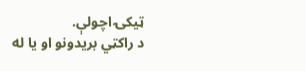ټيكۍ اچولې.
د راكټي بريدونو او يا له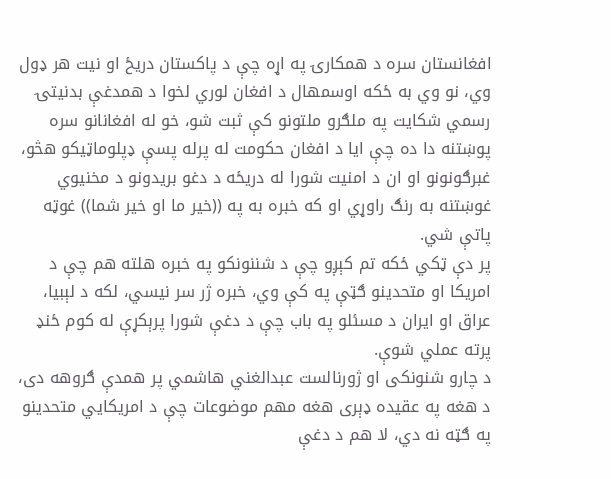افغانستان سره د همكارۍ په اړه چې د پاكستان دريځ او نيت هر ډول وي، نو وي به ځكه اوسمهال د افغان لوري لخوا د همدغې بدنيتۍ رسمي شكايت په ملګرو ملتونو كې ثبت شو، خو له افغانانو سره پوښتنه دا ده چې ايا د افغان حكومت له پرله پسې ډپلوماټيكو هڅو، غبرګونونو او ان د امنيت شورا له دريځه د دغو بريدونو د مخنيوي غوښتنه به رنګ راوړي او كه خبره به په ((خير ما او خير شما)) غوټه پاتې شي.
پر دې ټکي ځکه تم کېږو چې د شننونكو په خبره هلته هم چې د امريكا او متحدينو ګټې په كې وي، خبره ژر سر نيسي، لكه د لېبيا، عراق او ايران د مسئلو په باب چې د دغې شورا پرېكړې له كوم ځنډ پرته عملي شوې.
د چارو شنونكى او ژورنالست عبدالغني هاشمي پر همدې ګروهه دی، د هغه په عقیده ډېرى هغه مهم موضوعات چې د امريكايي متحدينو په ګټه نه دي، لا هم د دغې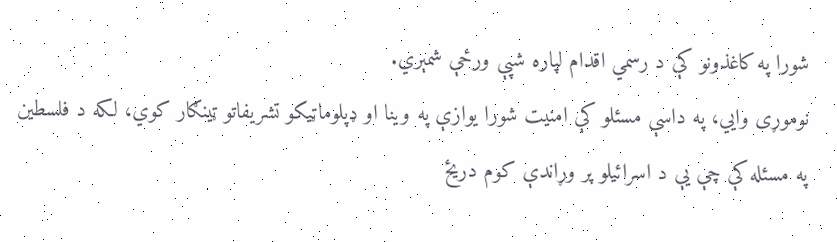شورا په كاغذونو كې د رسمي اقدام لپاره شپې ورځې شمېري.
نوموړی وايي، په داسې مسئلو كې امنيت شورا يوازې په وينا او ډپلوماټيكو تشريفاتو ټينګار كوي، لكه د فلسطين په مسئله كې چې يې د اسرائيلو پر وړاندې كوم دريځ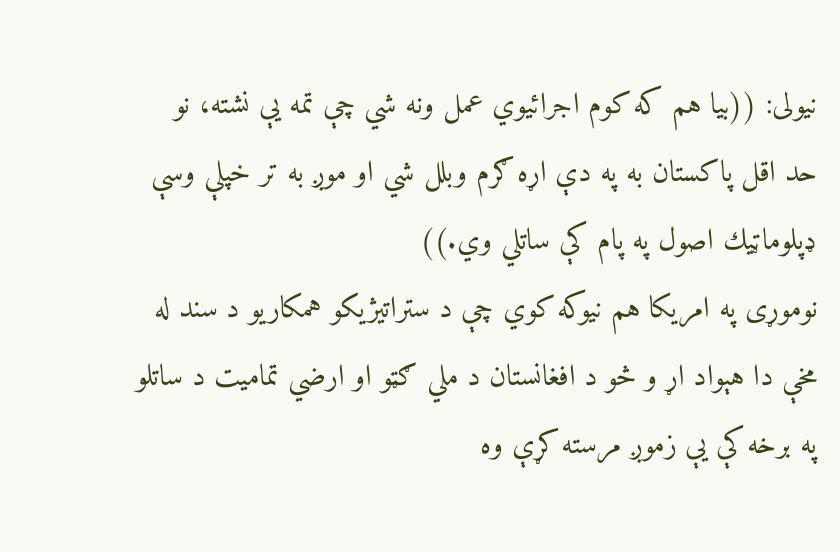نيولى: ((بيا هم كه كوم اجرائيوي عمل ونه شي چې تمه یې نشته، نو حد اقل پاكستان به په دې اړه ګرم وبلل شي او موږ به تر خپلې وسې ډپلوماټيك اصول په پام كې ساتلي وي.))
نوموړى په امريكا هم نيوكه كوي چې د ستراتيژيكو همكاريو د سند له مخې دا هېواد اړ و څو د افغانستان د ملي ګټو او ارضي تماميت د ساتلو په برخه كې يې زموږ مرسته كړې وه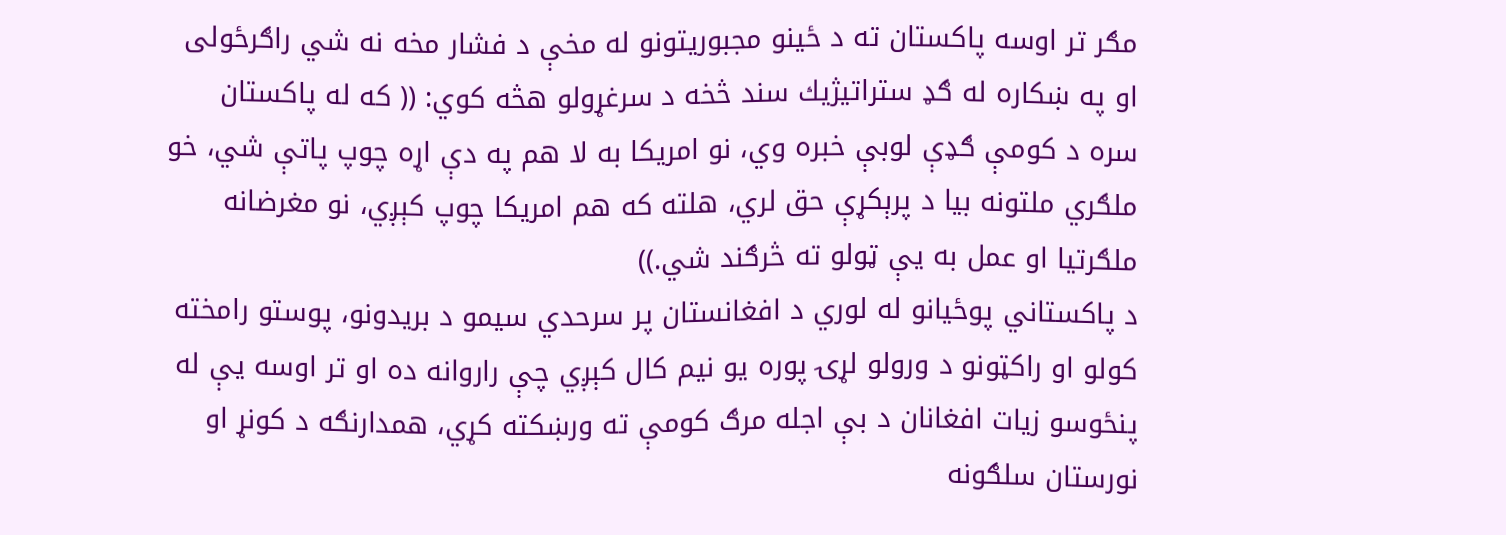مګر تر اوسه پاكستان ته د ځينو مجبوريتونو له مخې د فشار مخه نه شي راګرځولى او په ښكاره له ګډ ستراتيژيك سند څخه د سرغړولو هڅه كوي: (( كه له پاكستان سره د كومې ګډې لوبې خبره وي، نو امريكا به لا هم په دې اړه چوپ پاتې شي، خو ملګري ملتونه بيا د پرېكړې حق لري، هلته كه هم امريكا چوپ كېږي، نو مغرضانه ملګرتيا او عمل به يې ټولو ته څرګند شي.))
د پاكستاني پوځيانو له لوري د افغانستان پر سرحدي سيمو د بريدونو، پوستو رامخته كولو او راكټونو د ورولو لړۍ پوره يو نيم كال كېږي چې راروانه ده او تر اوسه يې له پنځوسو زيات افغانان د بې اجله مرګ كومې ته ورښكته كړي، همدارنګه د كونړ او نورستان سلګونه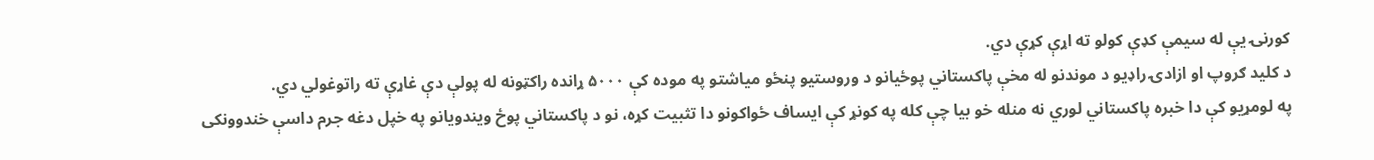كورنۍ يې له سيمې كډې كولو ته اړې كړې دي.
د کلید ګروپ او ازادۍ راډیو د موندنو له مخې پاكستاني پوځيانو د وروستيو پنځو مياشتو په موده كې ۵۰۰۰ ړانده راكټونه له پولې دې غاړې ته راتوغولي دي.
په لومړيو كې دا خبره پاكستاني لوري نه منله خو بيا چې كله په كونړ كې ايساف ځواكونو دا تثبيت کړه، نو د پاكستاني پوځ ويندويانو په خپل دغه جرم داسې خندوونكى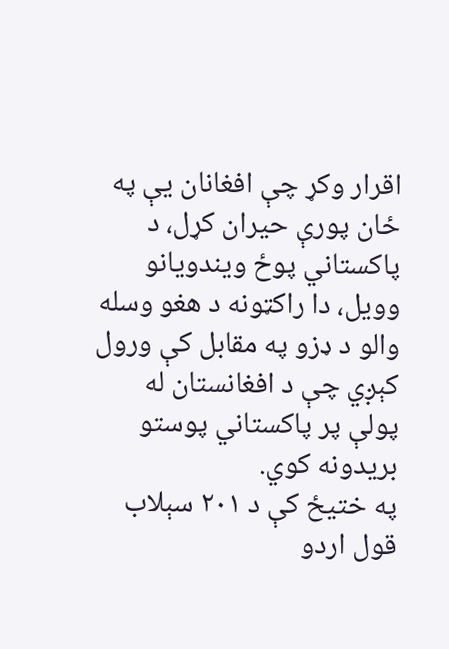اقرار وكړ چې افغانان يې په ځان پورې حيران كړل، د پاكستاني پوځ ويندويانو وويل، دا راكټونه د هغو وسله والو د ډزو په مقابل كې ورول كېږي چې د افغانستان له پولې پر پاكستاني پوستو بریدونه کوي.
په ختيځ كې د ۲۰۱ سېلاب قول اردو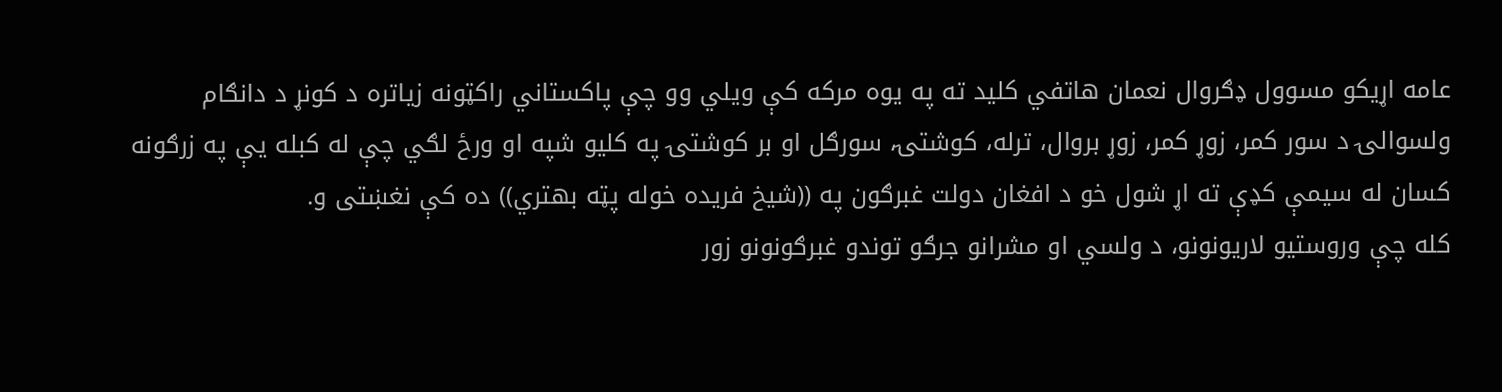عامه اړيكو مسوول ډګروال نعمان هاتفي كليد ته په يوه مركه كې ويلي وو چې پاكستاني راكټونه زياتره د کونړ د دانګام ولسوالۍ د سور کمر، زوړ کمر، زوړ بروال، ترله، کوشتۍ، سورګل او بر کوشتۍ په كليو شپه او ورځ لګي چې له كبله يې په زرګونه كسان له سيمې كډې ته اړ شول خو د افغان دولت غبرګون په ((شيخ فريده خوله پټه بهتري)) ده كې نغښتى و.
كله چې وروستيو لاريونونو، د ولسي او مشرانو جرګو توندو غبرګونونو زور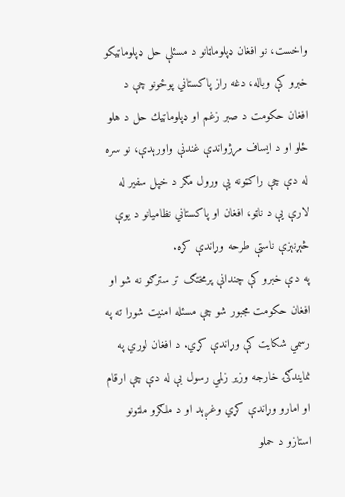واخست، نو افغان ډپلوماټانو د مسئلې حل ډپلوماټيكو خبرو كې وباله، دغه راز پاكستاني پوځونو چې د افغان حكومت د صبر زغم او ډپلوماټيك حل د هلو ځلو او د ايساف مړژواندې غندنې واورېدې، نو سره له دې چې راكټونه يې ورول مګر د خپل سفير له لارې يې د ناټو، افغان او پاكستاني نظاميانو د يوې څېړنېزې ناستې طرحه وړاندې كړه.
په دې خبرو كې چندانې پرمختګ تر سترګو نه شو او افغان حكومت مجبور شو چې مسئله امنيت شورا ته په رسمي شكايت كې وړاندې كړي. د افغان لوري په نمايندګۍ خارجه وزير زلمي رسول بې له دې چې ارقام او امارو وړاندې کړي وغږېد او د ملګرو ملتونو استازو د حملو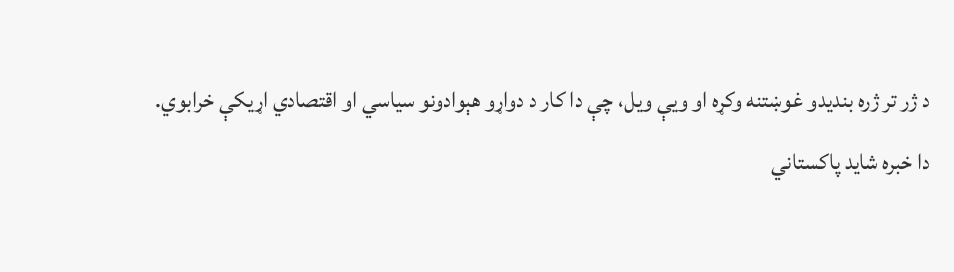د ژر تر ژره بندیدو غوښتنه وکړه او ویې ویل، چې دا کار د دواړو هېوادونو سیاسي او اقتصادي اړیکې خرابوي.
دا خبره شايد پاكستاني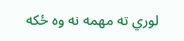لوري ته مهمه نه وه ځكه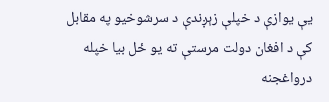يې يوازې د خپلې زېږندې د سرشوخيو په مقابل كې د افغان دولت مرستې ته يو ځل بيا خپله درواغجنه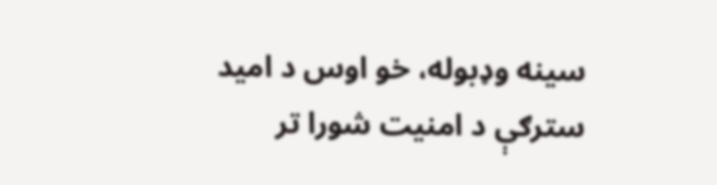سينه وډبوله، خو اوس د اميد سترګې د امنيت شورا تر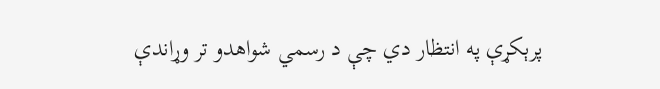پرېكړې په انتظار دي چې د رسمي شواهدو تر وړاندې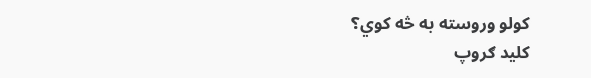كولو وروسته به څه کوي؟
کلید ګروپ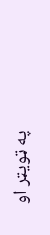په ټویټر او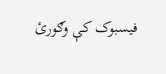فیسبوک کې وګورئ